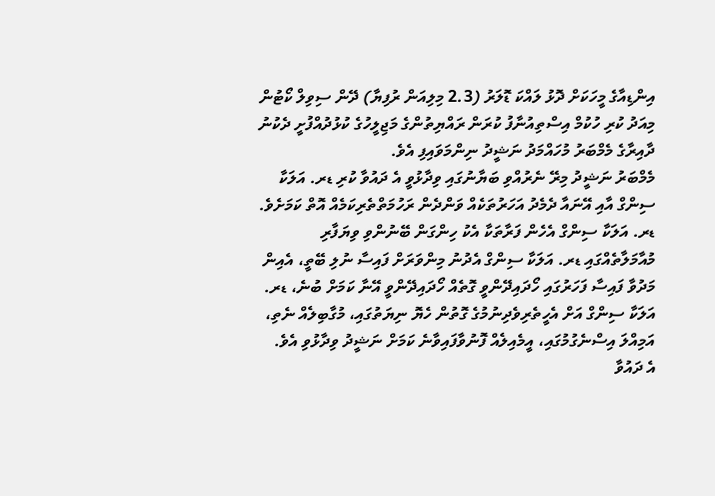އިންޑިއާގެ މީހަކަށް ދޮޅު ލައްކަ ޑޮލަރު (2.3 މިލިއަން ރުފިޔާ) ދޭން ސިވިލް ކޯޓުން މިއަދު ކުރި ހުކުމް އިސްތިއުނާފު ކުރަން ރައްޔިތުންގެ މަޖިލީހުގެ ކުޅުދުއްފުށީ ދެކުނު ދާއިރާގެ މެމްބަރު މުހައްމަދު ނަޝީދު ނިންމަވައިފި އެވެ.
މެމްބަރު ނަޝީދު މިރޭ ނެރުއްވި ބަޔާނުގައި ވިދާޅުވީ އެ ދައުވާ ކުރި ޑރ. އަލަކާ ސިންގް އާއި އޭނައާ ދެމެދު އަހަރުތަކެއް ވަންދެން ރަހުމަތްތެރިކަމެއް އޮތް ކަމަށެވެ.
ޑރ. އަލަކާ ސިންގް އެހެން ފަރާތަކާ އެކު ހިންގަން ބޭނުންވި ވިޔަފާރި މުއާމަލާތެއްގައި ޑރ. އަލަކާ ސިންގް އެދުނު މިންވަރަށް ފައިސާ ނުލި ބޭތީ، އެއިން މަދުވާ ފައިސާ ފަހަރުގައި ހޯދައިދޭންވީ ގޮތެއް ހޯދައިދޭންވީ އޭނާ ކަމަށް ބުނެ، ޑރ. އަލަކާ ސިންގް އަށް އެހީތެރިވެދިނުމުގެ ގޮތުން ހެޔޮ ނިޔަތުގައި، މުގާބިލެއް ނެތި، އަމިއްލަ އިސްނެގުމުގައި، އީމެއިލެއް ފޮނުވާފައިވާނެ ކަމަށް ނަޝީދު ވިދާޅުވި އެވެ.
އެ ދައުވާ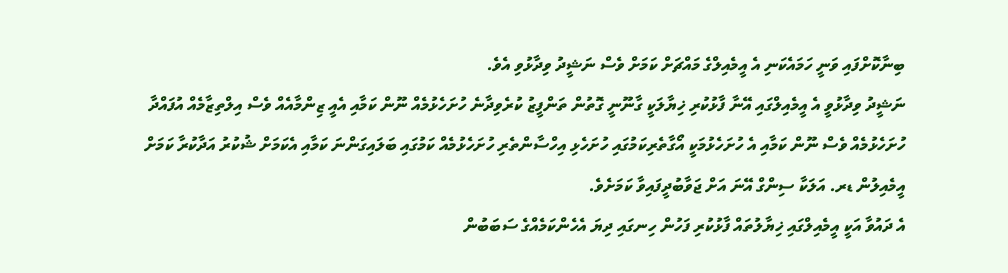ބިނާކޮށްފައި ވަނީ ހަމައެކަނި އެ އީމެއިލްގެ މައްޗަށް ކަމަށް ވެސް ނަޝީދު ވިދާޅުވި އެވެ.
ނަޝީދު ވިދާޅުވީ އެ އީމެއިލްގައި އޭނާ ފާޅުކުރި ޚިޔާލަކީ ގާނޫނީ ގޮތުން ތަންފީޒު ކުރެވިދާނެ ހުށަހެޅުމެއް ނޫން ކަމާއި އެއީ ޒިންމާއެއް ވެސް އިލްތިޒާމެއް އުފައްދާ ހުށަހެޅުމެއް ވެސް ނޫން ކަމާއި އެ ހުށަހެޅުމަކީ އޯގާތެރިކަމުގައި ހުށަހެޅި އިހްސާންތެރި ހުށަހެޅުމެއް ކަމުގައި ބަލައިގަންނަ ކަމާއި އެކަމަށް ޝުކުރު އަދާކުރާ ކަމަށް އީމެއިލުން ޑރ. އަލަކާ ސިންގް އޭނަ އަށް ޖަވާބުދީފައިވާ ކަމަށެވެ.
އެ ދައުވާ އަކީ އީމެއިލްގައި ޚިޔާލުތައް ފާޅުކުރި ފަހުން ހިނގައި ދިޔަ އެހެންކަމެއްގެ ސަބަބުން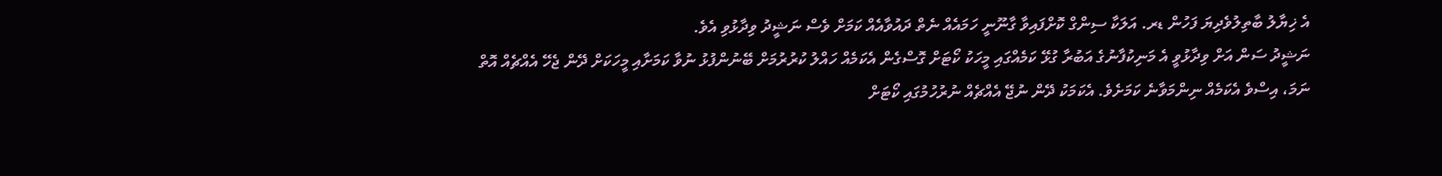އެ ޚިޔާލު ބާތިލުވެދިޔަ ފަހުން ޑރ. އަލަކާ ސިންގް ކޮށްފައިވާ ގާނޫނީ ހަމައެއް ނެތް ދައުވާއެއް ކަމަށް ވެސް ނަޝީދު ވިދާޅުވި އެވެ.
ނަޝީދު ސަން އަށް ވިދާޅުވީ އެ މަނިކުފާނުގެ އަބުރާ ގުޅޭ ކަމެއްގައި މީހަކު ކޯޓަށް ގޮސްގެން އެކަމެއް ހައްލު ކުރުރުމަށް ބޭނުންފުޅު ނުވާ ކަމަށާއި މީހަކަށް ދޭން ޖެހޭ އެއްޗެއް އޮތް ނަމަ، އިސްވެ އެކަމެއް ނިންމަވާނެ ކަމަށެވެ. އެކަމަކު ދޭން ނުޖޭ އެއްޗެއް ނުރުހުމުގައި ކޯޓަށް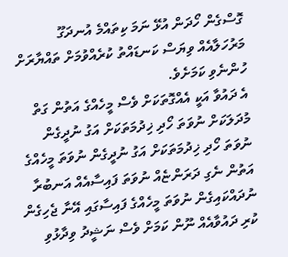ގޮސްގެން ހޯދަން އުޅޭ ނަމަ ކިތައްމެ އުނދަގޫ މަރުހަލާއެއް ވިޔަސް ކަނޑައްތު ކުރެއްވުމަށް ތައްޔާރަށް ހުންނެވި ކަމަށެވެ.
އެ ދައުވާ އަކީ އެއްގޮތަކަށް ވެސް މީހެއްގެ އަތުން ގަތް މުދަލަކަށް ނުވަތަ ހޯދި ޚިދުމަތަކަށް އަގު ނުދީގެން ނުވަތަ ހޯދި ޚިދުމަތަކަށް އަގު ނުދީގެން ނުވަތަ މީހެއްގެ އަތުން ނެގި ދަރަންޏެއް ނުވަތަ ފައިސާއެއް އަނބުރާ ނުދައްކައިގެން ނުވަތަ މީހެއްގެ ފައިސާގައި އޭނާ ޖެހިގެން ކުރި ދައުވާއެއް ނޫން ކަމަށް ވެސް ނަޝީދު ވިދާޅުވި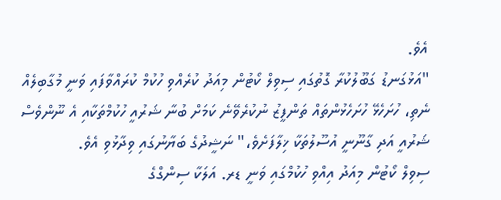އެވެ.
"އަޅުގަނޑު ގަބޫލުކުރާ ގޮތުގައި ސިވިލް ކޯޓުން މިއަދު ކުރެއްވި ހުކުމް ކުރައްވާފައި ވަނީ މުގާބިލެއް ނެތި، ހުށަހެޅޭ ހުށަހެޅުންތައް ތަންފީޒު ނުކުރެވޭނެ ކަމަށް ބުނާ ޝަރުއީ ހުކުމްތަކާއި އެ ނޫންވެސް ޝަރުއީ އަދި ގާނޫނީ އުސޫލުތަކާ ޚިލާފަށެވެ،" ނަޝީދުގެ ބަޔާނުގައި ވިދާޅުވި އެވެ.
ސިވިލް ކޯޓުން މިއަދު އިއްވި ހުކުމްގައި ވަނީ ޑރ. އަލަކާ ސިންގްގެ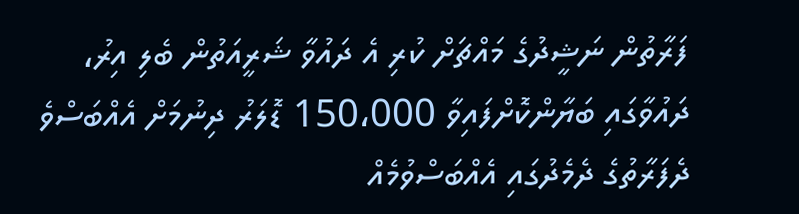ފަރާތުން ނަޝީދުގެ މައްޗަށް ކުރި އެ ދައުވާ ޝަރީއަތުން ބެލި އިރު، ދައުވާގައި ބަޔާންކޮށްފައިވާ 150،000 ޑޮލަރު ދިނުމަށް އެއްބަސްވެ ދެފަރާތުގެ ދެމެދުގައި އެއްބަސްވުމެއް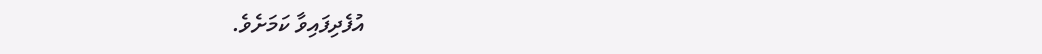އުފެދިފައިވާ ކަމަށެވެ.